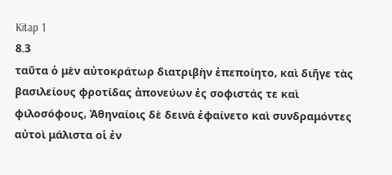Kitap 1
8.3
ταῦτα ὁ μὲν αὐτοκράτωρ διατριβὴν ἐπεποίητο, καὶ διῆγε τὰς βασιλείους φροτίδας ἀπονεύων ἐς σοφιστάς τε καὶ φιλοσόφους, Ἀθηναίοις δὲ δεινὰ ἐφαίνετο καὶ συνδραμόντες αὐτοὶ μάλιστα οἱ ἐν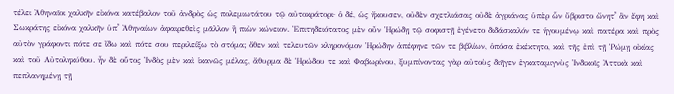τέλει Ἀθηναῖοι χαλκῆν εἰκόνα κατέβαλον τοῦ ἀνδρὸς ὡς πολεμιωτάτου τῷ αὐτοκράτορι· ὁ δέ, ὡς ἤκουσεν, οὐδὲν σχετλιάσας οὐδὲ ἀγριάνας ὑπὲρ ὧν ὕβριστο ὤνητʼ ἂν ἔφη καὶ Σωκράτης εἰκόνα χαλκῆν ὑπʼ Ἀθηναίων ἀφαιρεθεὶς μᾶλλον ἢ πιὼν κώνειον. Ἐπιτηδειότατος μὲν οὖν Ἡρώδῃ τῷ σοφιστῇ ἐγένετο διδάσκαλόν τε ἡγουμένῳ καὶ πατέρα καὶ πρὸς αὐτὸν γράφοντι πότε σε ἴδω καὶ πότε σου περιλείξω τὸ στόμα; ὅθεν καὶ τελευτῶν κληρονόμον Ἡρώδην ἀπέφηνε τῶν τε βιβλίων, ὁπόσα ἐκέκτητο, καὶ τῆς ἐπὶ τῇ Ῥώμῃ οἰκίας καὶ τοῦ Αὐτοληκύθου. ἦν δὲ οὗτος Ἰνδὸς μὲν καὶ ἱκανῶς μέλας, ἄθυρμα δὲ Ἡρώδου τε καὶ Φαβωρίνου, ξυμπίνοντας γὰρ αὐτοὺς διῆγεν ἐγκαταμιγνὺς Ἰνδικοῖς Ἀττικὰ καὶ πεπλανημένῃ τῇ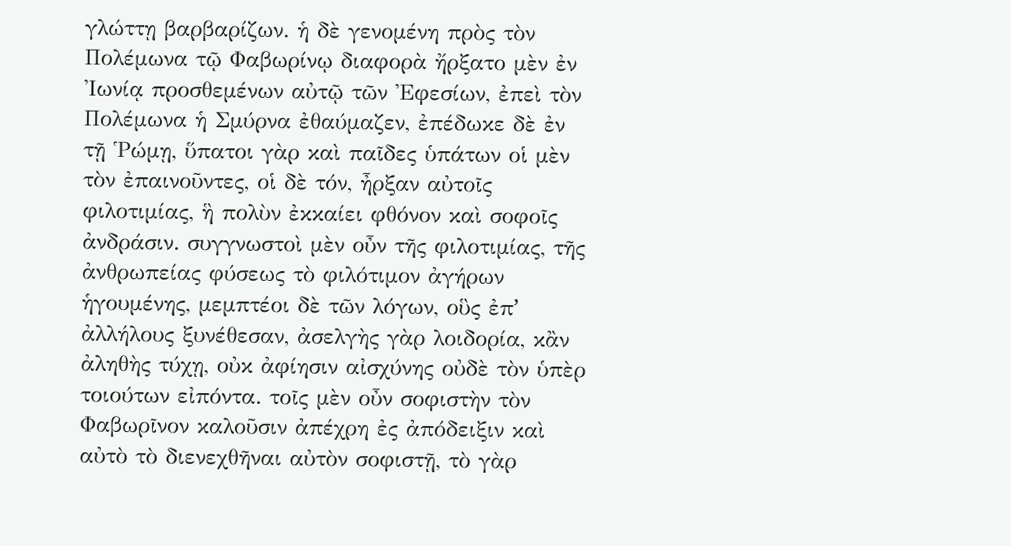γλώττῃ βαρβαρίζων. ἡ δὲ γενομένη πρὸς τὸν Πολέμωνα τῷ Φαβωρίνῳ διαφορὰ ἤρξατο μὲν ἐν Ἰωνίᾳ προσθεμένων αὐτῷ τῶν Ἐφεσίων, ἐπεὶ τὸν Πολέμωνα ἡ Σμύρνα ἐθαύμαζεν, ἐπέδωκε δὲ ἐν τῇ Ῥώμῃ, ὕπατοι γὰρ καὶ παῖδες ὑπάτων οἱ μὲν τὸν ἐπαινοῦντες, οἱ δὲ τόν, ἦρξαν αὐτοῖς φιλοτιμίας, ἣ πολὺν ἐκκαίει φθόνον καὶ σοφοῖς ἀνδράσιν. συγγνωστοὶ μὲν οὖν τῆς φιλοτιμίας, τῆς ἀνθρωπείας φύσεως τὸ φιλότιμον ἀγήρων ἡγουμένης, μεμπτέοι δὲ τῶν λόγων, οὓς ἐπʼ ἀλλήλους ξυνέθεσαν, ἀσελγὴς γὰρ λοιδορία, κἂν ἀληθὴς τύχῃ, οὐκ ἀφίησιν αἰσχύνης οὐδὲ τὸν ὑπὲρ τοιούτων εἰπόντα. τοῖς μὲν οὖν σοφιστὴν τὸν Φαβωρῖνον καλοῦσιν ἀπέχρη ἐς ἀπόδειξιν καὶ αὐτὸ τὸ διενεχθῆναι αὐτὸν σοφιστῇ, τὸ γὰρ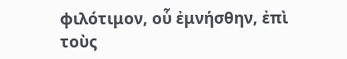φιλότιμον, οὗ ἐμνήσθην, ἐπὶ τοὺς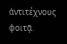ἀντιτέχνους φοιτᾷ.